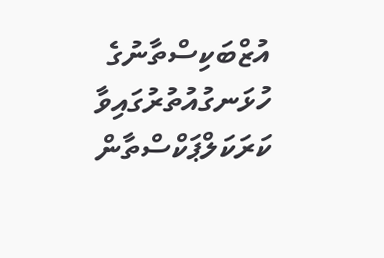އުޒްބަކިސްތާނުގެ ހުޅަނގުއުތުރުގައިވާ ކަރަކަލްޕަކްސްތާން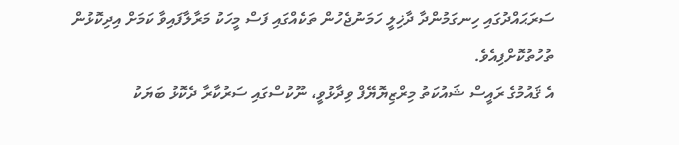ސަރަޙައްދުގައި ހިނގަމުންދާ ދާޚިލީ ހަމަނުޖެހުން ތަކެއްގައި ފަސް މީހަކު މަރާލާފައިވާ ކަމަށް އިދިކޮޅުން ތުހުތުކޮށްފިއެވެ.
އެ ޤައުމުގެ ރައީސް ޝައުކަތު މިރްޒިޔޮޔޭފް ވިދާޅުވީ، ނޫކުސްގައި ސަރުކާރާ ދެކޮޅު ބަޔަކު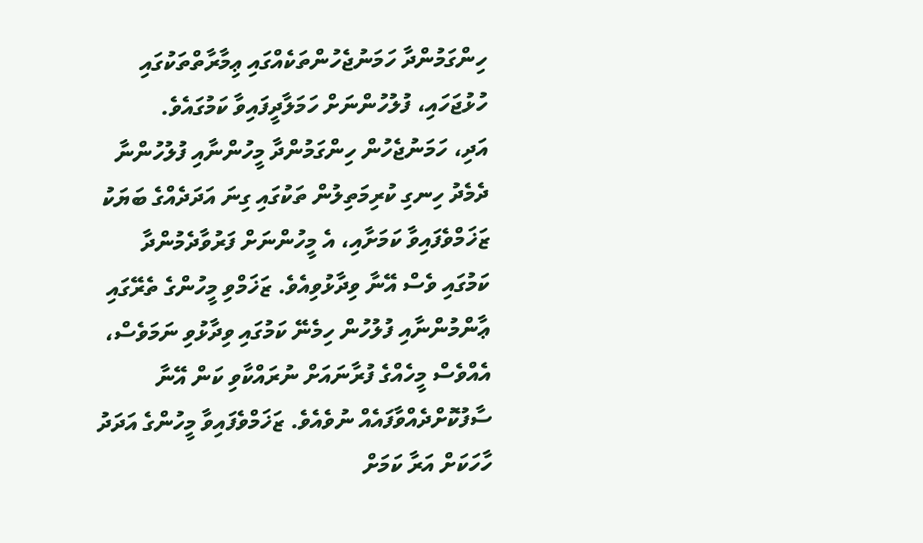ހިންގަމުންދާ ހަމަނުޖެހުންތަކެއްގައި ޢިމާރާތްތަކުގައި ހުޅުޖަހައި، ފުލުހުންނަށް ހަމަލާދީފައިވާ ކަމުގައެވެ.
އަދި، ހަމަނުޖެހުން ހިންގަމުންދާ މީހުންނާއި ފުލުހުންނާ ދެމެދު ހިނގި ކުރިމަތިލުން ތަކުގައި ގިނަ އަދަދެއްގެ ބަޔަކު ޒަޚަމްވެފައިވާ ކަމަށާއި، އެ މީހުންނަށް ފަރުވާދެމުންދާ ކަމުގައި ވެސް އޭނާ ވިދާޅުވިއެވެ. ޒަޚަމްވި މީހުންގެ ތެރޭގައި ޢާންމުންނާއި ފުލުހުން ހިމެނޭ ކަމުގައި ވިދާޅުވި ނަމަވެސް، އެއްވެސް މީހެއްގެ ފުރާނައަށް ނުރައްކާވި ކަން އޭނާ ސާފުކޮށްދެއްވާފައެއް ނުވެއެވެ. ޒަޚަމްވެފައިވާ މީހުންގެ އަދަދު ހާހަކަށް އަރާ ކަމަށް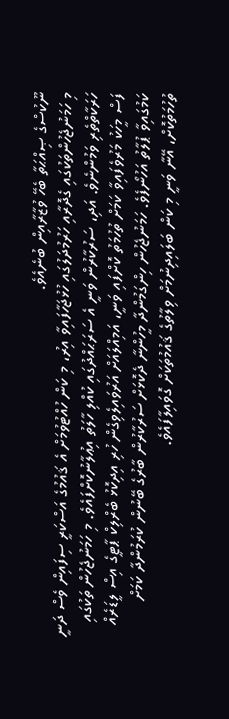ނޫކުސްގެ ޞިއްޙަތާ ބެހޭ ވުޒާރާއިން ބުނެއެވެ.
މި ހަމަނުޖެހުންތަކުގައި ގެދޮރާއި ހަރުމުދަލުގައި ހުޅުޖަހާފައިވާ އިރު، މި ކަން ހުއްޓުވުމަށް އެ ޤައުމުގެ އަސްކަރީ ސިފައިން ވެސް ދަނީ ހަރަކާތްތެރި ވަމުންނެވެ. އަދި، ސަރުކާރުން ވަނީ އެ ސަރަޙައްދުގައި ކުއްލި ހާލަތު އިޢުލާނުކޮށްފައެވެ. މި ހަމަނުޖެހުން ތަކުގައި ފަސް މީހަކު މަރުވެފައިވާ ކަމަށް ތުހުމަތު ކޮށްފައި ވަނީ، އަމިއްލައަށް އަރުވައިލެވިގެން ހުރި އިދިކޮޅު ބެރްލިކް ޕާޓީގެ އިސް ލީޑަރެއް ކަމުގައިވާ ޕުލާތު އަހުނޯފެވެ. ހަމަނުޖެހުން ހިންގަމުންދާ މީހުންނާ ދެކޮޅަށް ސަރުކާރުން ބާރުގެ ބޭނުން ކުރަމުންދާ ކަމަށް ތުހުމަތުކޮށް، އޭނާ ވަނީ މި ކަން ބަލައިދިނުމަށް ވިލާތުގެ ޤައުމުތަކަށް ގޮވައިލާފައެވެ.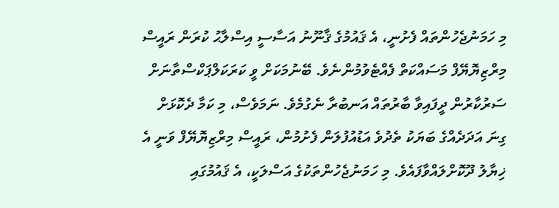މި ހަމަނުޖެހުންތައް ފެށުނީ، އެ ޤައުމުގެ ޤާނޫނު އަސާސީ އިސްލާޙު ކުރަން ރައީސް މިރްޒިޔޮޔޭފް މަސައްކަތް ފެއްޓެވުމުންނެވެ. ބޭނުމަކަށް ވީ ކަރަކަލްޕަކްސްތާނަށް ސަރުކާރުން ދީފައިވާ ބާރުތައް އަނބުރާ ނެގުމެވެ. ނަމަވެސް، މި ކަމާ ދެކޮޅަށް ގިނަ އަދަދެއްގެ ބަޔަކު ތެދުވެ އަޑުއުފުލަން ފެށުމުން، ރައީސް މިރްޒިޔޮޔޭފް ވަނީ އެ ޚިޔާލު ދޫކޮށްލައްވާފައެވެ. މި ހަމަނުޖެހުންތަކުގެ އަސްލަކީ، އެ ޤައުމުގައި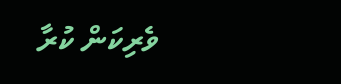ވެރިކަން ކުރާ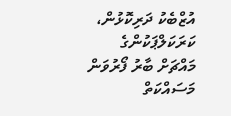އުޒްބެކު ދަރިކޮޅުން، ކަރަކަލްޕަކުންގެ މައްޗަށް ބާރު ފޯރުވަން މަސައްކަތް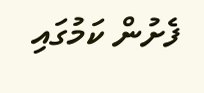ފެށުން ކަމުގައި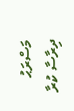މަސްރަޙު ދިރާސާ ކުރާ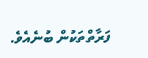ފަރާތްތަކުން ބުނެއެވެ.